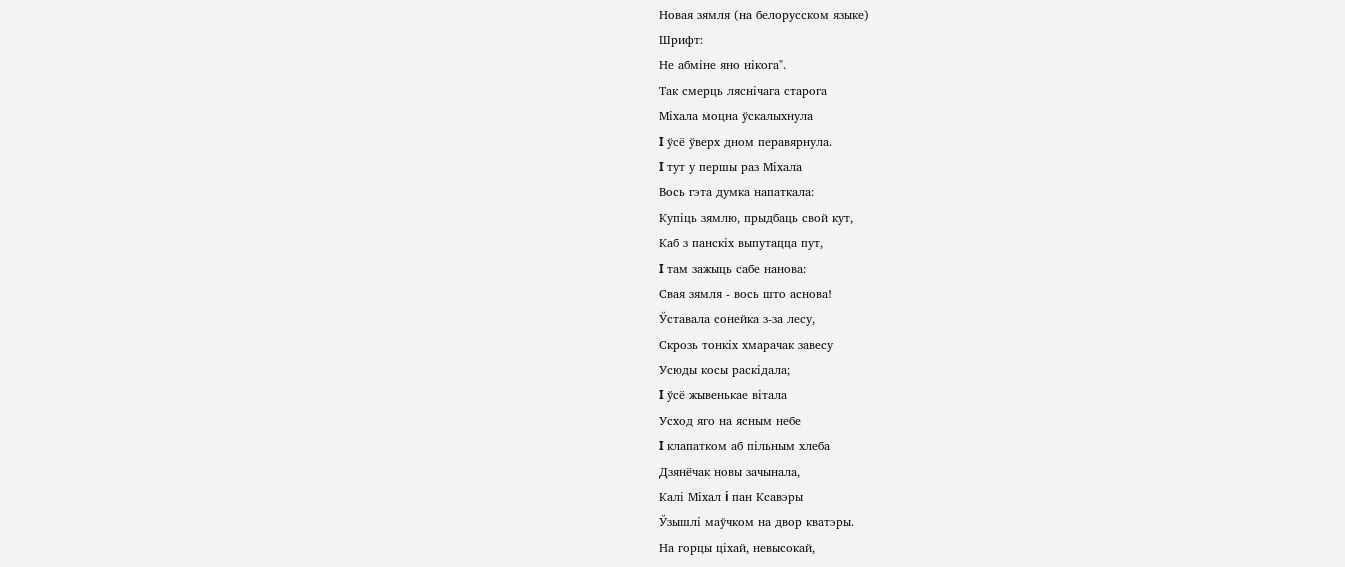Новая зямля (на белорусском языке)
Шрифт:
Не абмiне яно нiкога".
Так смерць ляснiчага старога
Мiхала моцна ўскалыхнула
I ўсё ўверх дном перавярнула.
I тут у першы раз Мiхала
Вось гэта думка напаткала:
Купiць зямлю, прыдбаць свой кут,
Каб з панскiх выпутацца пут,
I там зажыць сабе нанова:
Свая зямля - вось што аснова!
Ўставала сонейка з-за лесу,
Скрозь тонкiх хмарачак завесу
Усюды косы раскiдала;
I ўсё жывенькае вiтала
Усход яго на ясным небе
I клапатком аб пiльным хлеба
Дзянёчак новы зачынала,
Калi Мiхал i пан Ксавэры
Ўзышлi маўчком на двор кватэры.
На горцы цiхай, невысокай,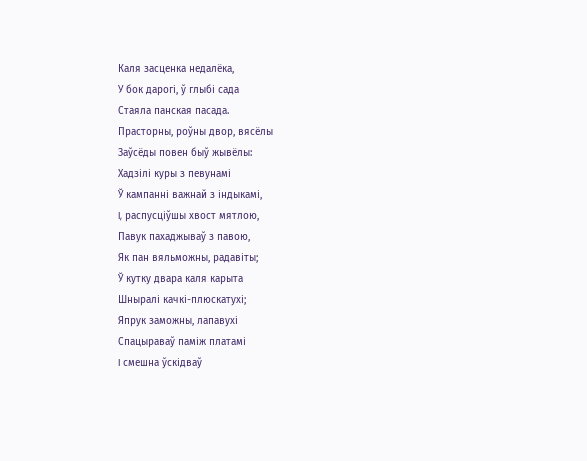Каля засценка недалёка,
У бок дарогi, ў глыбi сада
Стаяла панская пасада.
Прасторны, роўны двор, вясёлы
Заўсёды повен быў жывёлы:
Хадзiлi куры з певунамi
Ў кампаннi важнай з iндыкамi,
I, распусцiўшы хвост мятлою,
Павук пахаджываў з павою,
Як пан вяльможны, радавiты;
Ў кутку двара каля карыта
Шныралi качкi-плюскатухi;
Япрук заможны, лапавухi
Спацыраваў памiж платамi
I смешна ўскiдваў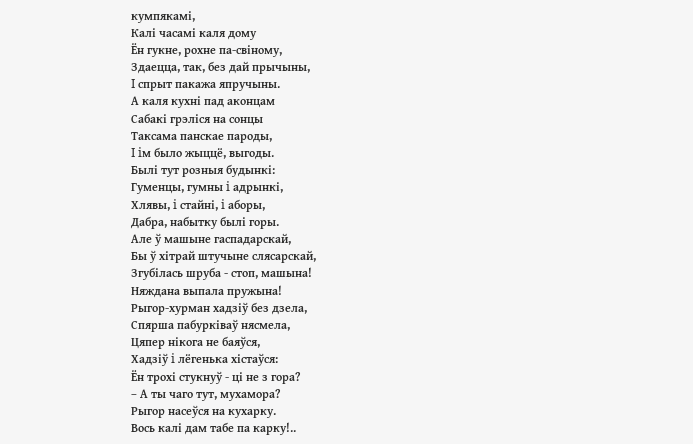кумпякамi,
Калi часамi каля дому
Ён гукне, рохне па-свiному,
Здаецца, так, без дай прычыны,
I спрыт пакажа япручыны.
А каля кухнi пад аконцам
Сабакi грэлiся на сонцы
Таксама панскае пароды,
I iм было жыццё, выгоды.
Былi тут розныя будынкi:
Гуменцы, гумны i адрынкi,
Хлявы, i стайнi, i аборы,
Дабра, набытку былi горы.
Але ў машыне гаспадарскай,
Бы ў хiтрай штучыне слясарскай,
Згубiлась шруба - стоп, машына!
Няждана выпала пружына!
Рыгор-хурман хадзiў без дзела,
Спярша пабуркiваў нясмела,
Цяпер нiкога не баяўся,
Хадзiў i лёгенька хiстаўся:
Ён трохi стукнуў - цi не з гора?
– А ты чаго тут, мухамора?
Рыгор насеўся на кухарку.
Вось калi дам табе па карку!..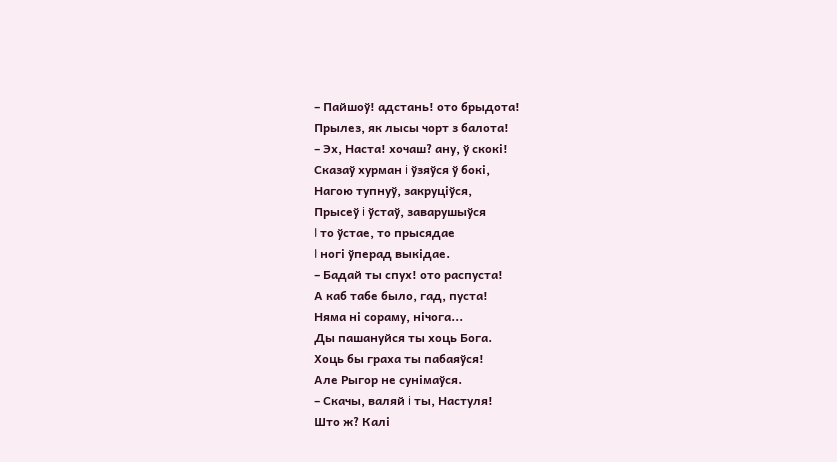– Пайшоў! адстань! ото брыдота!
Прылез, як лысы чорт з балота!
– Эх, Наста! хочаш? ану, ў скокi!
Сказаў хурман i ўзяўся ў бокi,
Нагою тупнуў, закруцiўся,
Прысеў i ўстаў, заварушыўся
I то ўстае, то прысядае
I ногi ўперад выкiдае.
– Бадай ты спух! ото распуста!
А каб табе было, гад, пуста!
Няма нi сораму, нiчога...
Ды пашануйся ты хоць Бога.
Хоць бы граха ты пабаяўся!
Але Рыгор не сунiмаўся.
– Скачы, валяй i ты, Настуля!
Што ж? Калi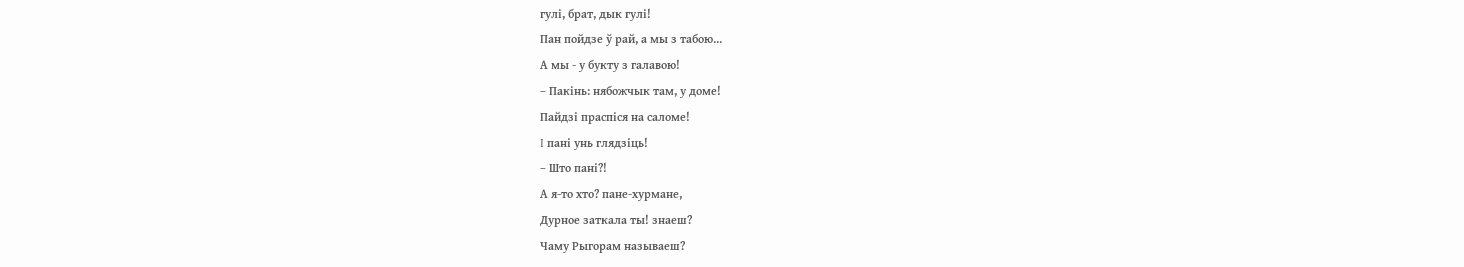гулi, брат, дык гулi!
Пан пойдзе ў рай, а мы з табою...
А мы - у букту з галавою!
– Пакiнь: нябожчык там, у доме!
Пайдзi праспiся на саломе!
I панi унь глядзiць!
– Што панi?!
А я-то хто? пане-хурмане,
Дурное заткала ты! знаеш?
Чаму Рыгорам называеш?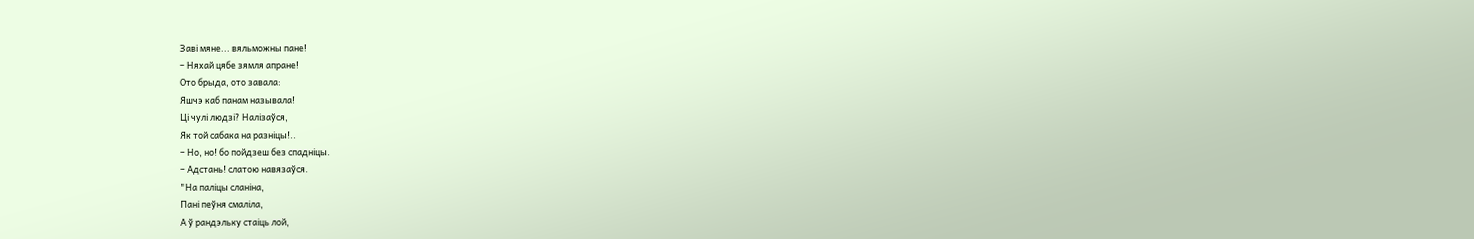Завi мяне... вяльможны пане!
– Няхай цябе зямля апране!
Ото брыда, ото завала:
Яшчэ каб панам называла!
Цi чулi людзi? Налiзаўся,
Як той сабака на разнiцы!..
– Но, но! бо пойдзеш без спаднiцы.
– Адстань! слатою навязаўся.
"На палiцы сланiна,
Панi пеўня смалiла,
А ў рандэльку стаiць лой,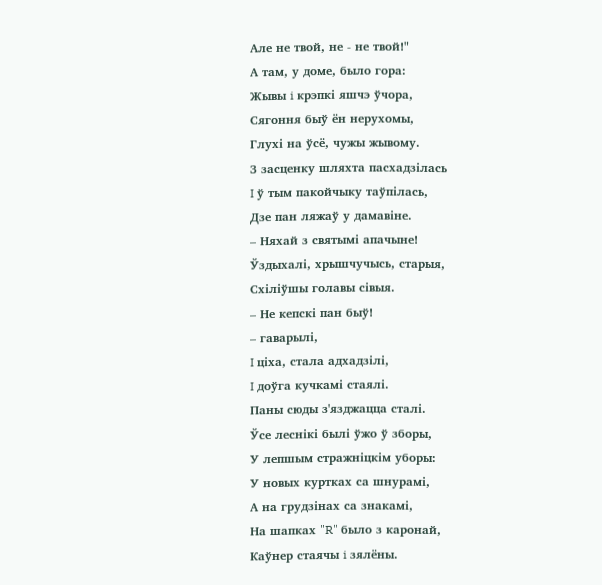Але не твой, не - не твой!"
А там, у доме, было гора:
Жывы i крэпкi яшчэ ўчора,
Сягоння быў ён нерухомы,
Глухi на ўсё, чужы жывому.
З засценку шляхта пасхадзiлась
I ў тым пакойчыку таўпiлась,
Дзе пан ляжаў у дамавiне.
– Няхай з святымi апачыне!
Ўздыхалi, хрышчучысь, старыя,
Схiлiўшы голавы сiвыя.
– Не кепскi пан быў!
– гаварылi,
I цiха, стала адхадзiлi,
I доўга кучкамi стаялi.
Паны сюды з'язджацца сталi.
Ўсе леснiкi былi ўжо ў зборы,
У лепшым стражнiцкiм уборы:
У новых куртках са шнурамi,
А на грудзiнах са знакамi,
На шапках "R" было з каронай,
Каўнер стаячы i зялёны.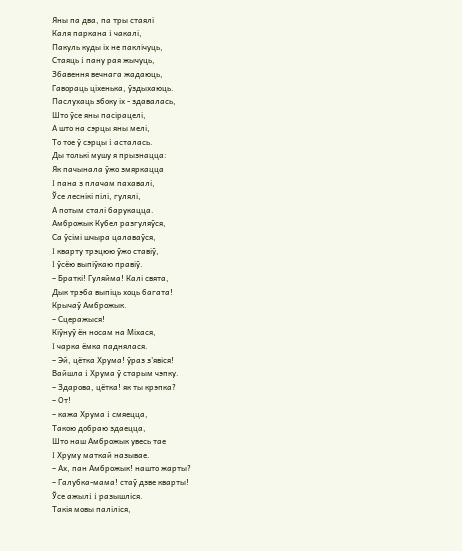Яны па два, па тры стаялi
Каля паркана i чакалi,
Пакуль куды iх не паклiчуць,
Стаяць i пану рая жычуць,
Збавення вечнага жадаюць,
Гавораць цiхенька, ўздыхаюць.
Паслухаць збоку iх - здавалась,
Што ўсе яны пасiрацелi,
А што на сэрцы яны мелi,
То тое ў сэрцы i асталась.
Ды толькi мушу я прызнацца:
Як пачынала ўжо змяркацца
I пана з плачам пахавалi,
Ўсе леснiкi пiлi, гулялi,
А потым сталi барукацца.
Амброжык Кубел разгуляўся,
Са ўсiмi шчыра цалаваўся,
I кварту трэцюю ўжо ставiў,
I ўсёю выпiўкаю правiў.
– Браткi! Гуляйма! Калi свята,
Дык трэба выпiць хоць багата!
Крычаў Амброжык.
– Сцеражыся!
Кiўнуў ён носам на Мiхася,
I чарка ёмка паднялася.
– Эй, цётка Хрума! ўраз з'явiся!
Вайшла i Хрума ў старым чэпку.
– Здарова, цётка! як ты крэпка?
– От!
– кажа Хрума i смяецца,
Такою добраю здаецца,
Што наш Амброжык увесь тае
I Хруму маткай называе.
– Ах, пан Амброжык! нашто жарты?
– Галубка-мама! стаў дзве кварты!
Ўсе ажылi i разышлiся.
Такiя мовы палiлiся,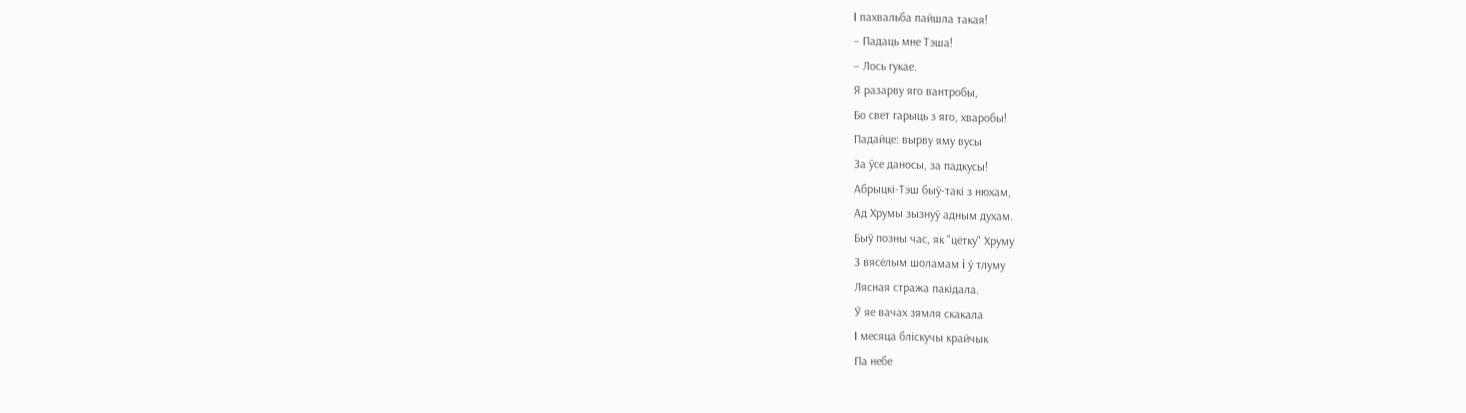I пахвальба пайшла такая!
– Падаць мне Тэша!
– Лось гукае.
Я разарву яго вантробы,
Бо свет гарыць з яго, хваробы!
Падайце: вырву яму вусы
За ўсе даносы, за падкусы!
Абрыцкi-Тэш быў-такi з нюхам,
Ад Хрумы зызнуў адным духам.
Быў позны час, як "цётку" Хруму
З вясёлым шоламам i ў тлуму
Лясная стража пакiдала.
Ў яе вачах зямля скакала
I месяца блiскучы крайчык
Па небе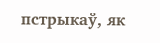пстрыкаў, як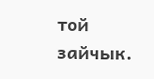той зайчык.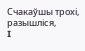Счакаўшы трохi, разышлiся,
I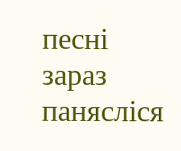песнi зараз паняслiся